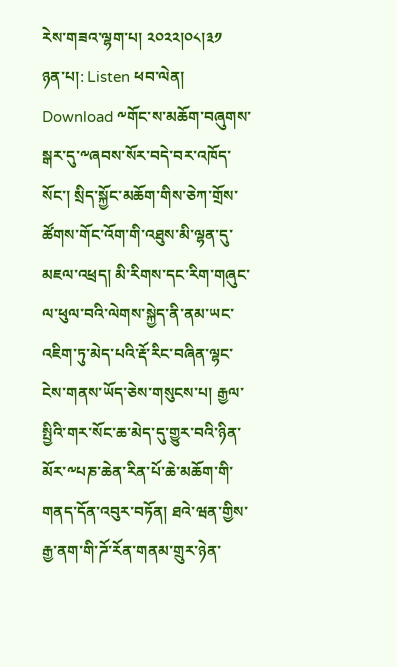རེས་གཟའ་ལྷག་པ། ༢༠༢༢།༠༨།༣༡
ཉན་པ།: Listen ཕབ་ལེན། Download ༸གོང་ས་མཆོག་བཞུགས་སྒར་དུ་༸ཞབས་སོར་བདེ་བར་འཁོད་སོང་། སྲིད་སྐྱོང་མཆོག་གིས་ཅེཀ་གྲོས་ཚོགས་གོང་འོག་གི་འཐུས་མི་ལྷན་དུ་མཇལ་འཕྲད། མི་རིགས་དང་རིག་གཞུང་ལ་ཕུལ་བའི་ལེགས་སྐྱེད་ནི་ནམ་ཡང་འཇིག་ཏུ་མེད་པའི་རྡོ་རིང་བཞིན་ལྷང་ངེས་གནས་ཡོད་ཅེས་གསུངས་པ། རྒྱལ་སྤྱིའི་གར་སོང་ཆ་མེད་དུ་གྱུར་བའི་ཉིན་མོར་༸པཎ་ཆེན་རིན་པོ་ཆེ་མཆོག་གི་གནད་དོན་འབུར་བཏོན། ཐའེ་ཝན་གྱིས་རྒྱ་ནག་གི་ཌོ་རོན་གནམ་གྲུར་ཉེན་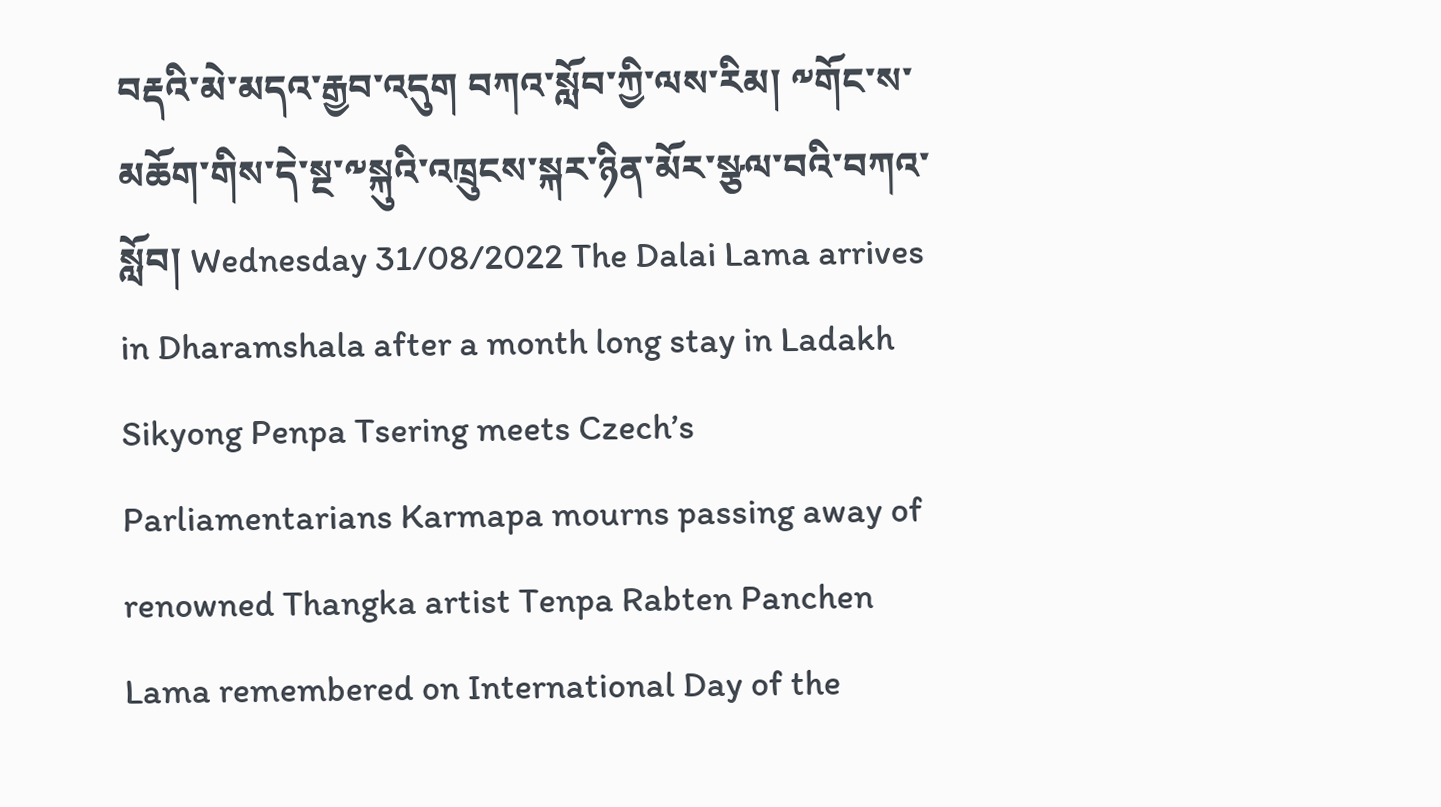བརྡའི་མེ་མདའ་རྒྱབ་འདུག བཀའ་སློབ་ཀྱི་ལས་རིམ། ༸གོང་ས་མཆོག་གིས་དེ་སྔ་༸སྐུའི་འཁྲུངས་སྐར་ཉིན་མོར་སྩལ་བའི་བཀའ་སློབ། Wednesday 31/08/2022 The Dalai Lama arrives in Dharamshala after a month long stay in Ladakh Sikyong Penpa Tsering meets Czech’s Parliamentarians Karmapa mourns passing away of renowned Thangka artist Tenpa Rabten Panchen Lama remembered on International Day of the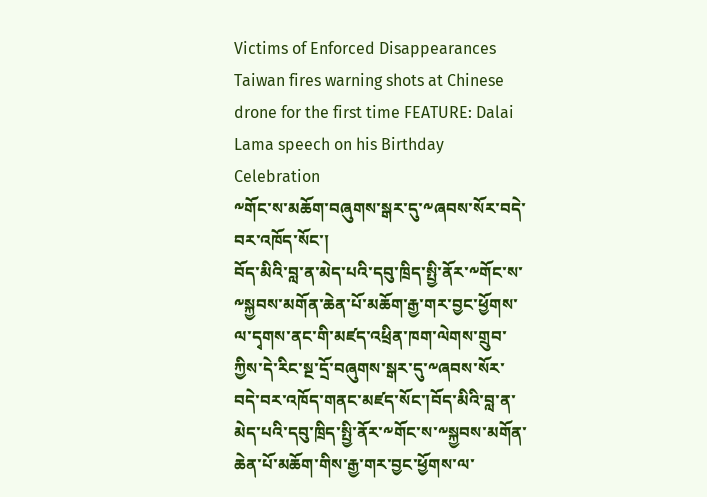Victims of Enforced Disappearances Taiwan fires warning shots at Chinese drone for the first time FEATURE: Dalai Lama speech on his Birthday Celebration
༸གོང་ས་མཆོག་བཞུགས་སྒར་དུ་༸ཞབས་སོར་བདེ་བར་འཁོད་སོང་།
བོད་མིའི་བླ་ན་མེད་པའི་དབུ་ཁྲིད་སྤྱི་ནོར་༸གོང་ས་༸སྐྱབས་མགོན་ཆེན་པོ་མཆོག་རྒྱ་གར་བྱང་ཕྱོགས་ལ་དྭགས་ནང་གི་མཛད་འཕྲིན་ཁག་ལེགས་གྲུབ་ཀྱིས་དེ་རིང་སྔ་དྲོ་བཞུགས་སྒར་དུ་༸ཞབས་སོར་བདེ་བར་འཁོད་གནང་མཛད་སོང་།བོད་མིའི་བླ་ན་མེད་པའི་དབུ་ཁྲིད་སྤྱི་ནོར་༸གོང་ས་༸སྐྱབས་མགོན་ཆེན་པོ་མཆོག་གིས་རྒྱ་གར་བྱང་ཕྱོགས་ལ་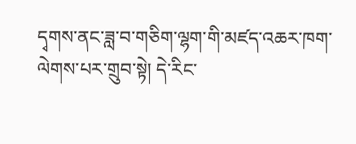དྭགས་ནང་ཟླ་བ་གཅིག་ལྷག་གི་མཛད་འཆར་ཁག་ལེགས་པར་གྲུབ་སྟེ། དེ་རིང་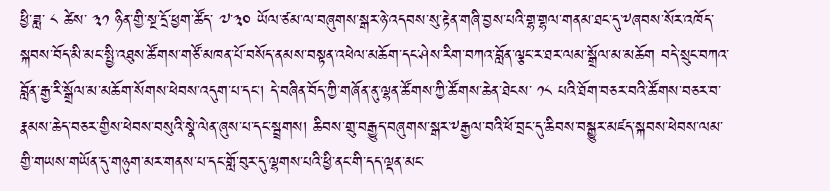ཕྱི་ཟླ་ ༨ ཚེས་ ༣༡ ཉིན་གྱི་སྔ་དྲོ་ཕྱག་ཚོད་ ༧་༣༠ ཡོལ་ཙམ་ལ་བཞུགས་སྒར་ཉེ་འདབས་སུ་རྟེན་གཞི་བྱས་པའི་གྷ་གྷལ་གནམ་ཐང་དུ་༸ཞབས་སོར་འཁོད་སྐབས་བོད་མི་མང་སྤྱི་འཐུས་ཚོགས་གཙོ་མཁན་པོ་བསོད་ནམས་བསྟན་འཕེལ་མཆོག་དང་ཤེས་རིག་བཀའ་བློན་ལྕང་ར་ཐར་ལམ་སྒྲོལ་མ་མཆོག བདེ་སྲུང་བཀའ་བློན་རྒྱ་རི་སྒྲོལ་མ་མཆོག་སོགས་ཕེབས་འདུག་པ་དང་། དེ་བཞིན་བོད་ཀྱི་གཞོན་ནུ་ལྷན་ཚོགས་ཀྱི་ཚོགས་ཆེན་ཐེངས་ ༡༨ པའི་ཐོག་བཅར་བའི་ཚོགས་བཅར་བ་རྣམས་ཆེད་བཅར་གྱིས་ཕེབས་བསུའི་སྣེ་ལེན་ཞུས་པ་དང་སྦྲགས། ཆིབས་གྲུ་བརྒྱུད་བཞུགས་སྒར་༸རྒྱལ་བའི་ཕོ་བྲང་དུ་ཆིབས་བསྒྱུར་མཛད་སྐབས་ཕེབས་ལམ་གྱི་གཡས་གཡོན་དུ་གཉུག་མར་གནས་པ་དང་གློ་བུར་དུ་ལྷགས་པའི་ཕྱི་ནང་གི་དད་ལྡན་མང་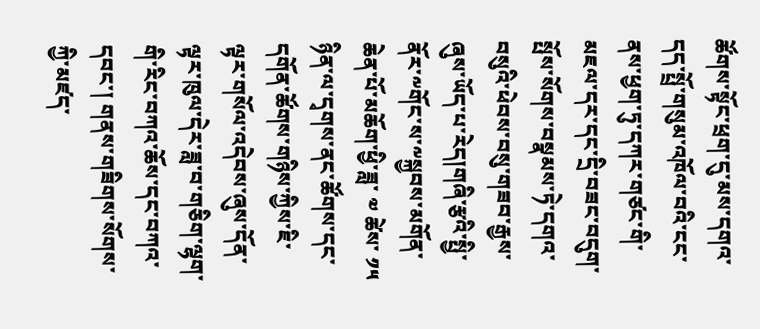ཚོགས་སྟོང་ཕྲག་དུ་མས་དགའ་དད་སྤྲོ་གསུམ་འཁོལ་བའི་ངང་ནས་ཕྱག་ཏུ་དཀར་གཙང་གི་མཇལ་དར་དང་དྲི་བཟང་བདུག་སྤོས་སོགས་བསྣམས་ཏེ་དགའ་བསུའི་ཕེབས་བསུ་གཟབ་རྒྱས་ཞུས་ཡོད་པ་རེད།གཞི་རྩའི་སྤྱི་ནོར་༸གོང་ས་༸སྐྱབས་མགོན་ཆེན་པོ་མཆོག་ཕྱི་ཟླ་ ༧ ཚེས་ ༡༥ ཉིན་ལ་དྭགས་ནང་ཚོགས་དང་དགོན་ཚོགས་གཉིས་ཀྱིས་ཇི་ལྟར་གསོལ་འདེབས་ཞུས་དོན་ལྟར་ཁུལ་དེར་ཟླ་བ་གཅིག་ལྷག་གི་རིང་བཀའ་ཆོས་དང་བཀའ་དབང་། གནས་གཟིགས་སོགས་ཀྱི་མཛད་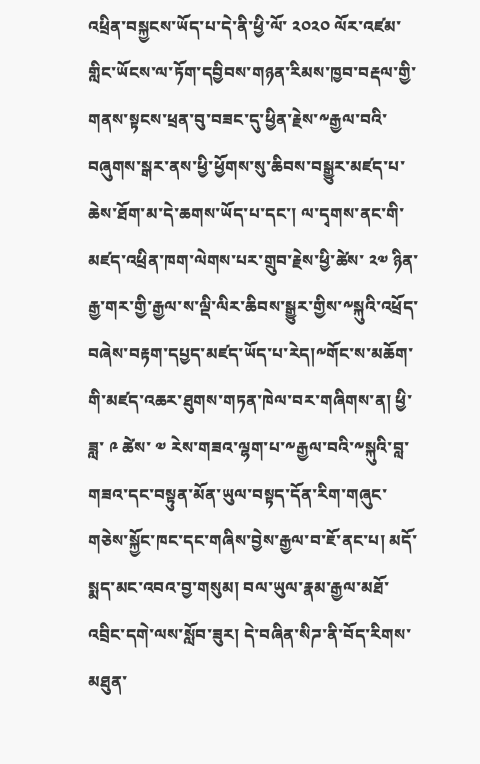འཕྲིན་བསྐྱངས་ཡོད་པ་དེ་ནི་ཕྱི་ལོ་ ༢༠༢༠ ལོར་འཛམ་གླིང་ཡོངས་ལ་ཏོག་དབྱིབས་གཉན་རིམས་ཁྱབ་བརྡལ་གྱི་གནས་སྟངས་ཕྲན་བུ་བཟང་དུ་ཕྱིན་རྗེས་༸རྒྱལ་བའི་བཞུགས་སྒར་ནས་ཕྱི་ཕྱོགས་སུ་ཆིབས་བསྒྱུར་མཛད་པ་ཆེས་ཐོག་མ་དེ་ཆགས་ཡོད་པ་དང་། ལ་དྭགས་ནང་གི་མཛད་འཕྲིན་ཁག་ལེགས་པར་གྲུབ་རྗེས་ཕྱི་ཚེས་ ༢༧ ཉིན་རྒྱ་གར་གྱི་རྒྱལ་ས་ལྡི་ལིར་ཆིབས་སྒྱུར་གྱིས་༸སྐུའི་འཕྲོད་བཞེས་བརྟག་དཔྱད་མཛད་ཡོད་པ་རེད།༸གོང་ས་མཆོག་གི་མཛད་འཆར་ཐུགས་གཏན་ཁེལ་བར་གཞིགས་ན། ཕྱི་ཟླ་ ༩ ཚེས་ ༧ རེས་གཟའ་ལྷག་པ་༸རྒྱལ་བའི་༸སྐུའི་བླ་གཟའ་དང་བསྟུན་མོན་ཡུལ་བསྟད་དོན་རིག་གཞུང་གཅེས་སྐྱོང་ཁང་དང་གཞིས་བྱེས་རྒྱལ་བ་ཇོ་ནང་པ། མདོ་སྨད་མང་འབའ་བྱ་གསུམ། བལ་ཡུལ་རྣམ་རྒྱལ་མཐོ་འབྲིང་དགེ་ལས་སློབ་ཟུར། དེ་བཞིན་སིཌ་ནི་བོད་རིགས་མཐུན་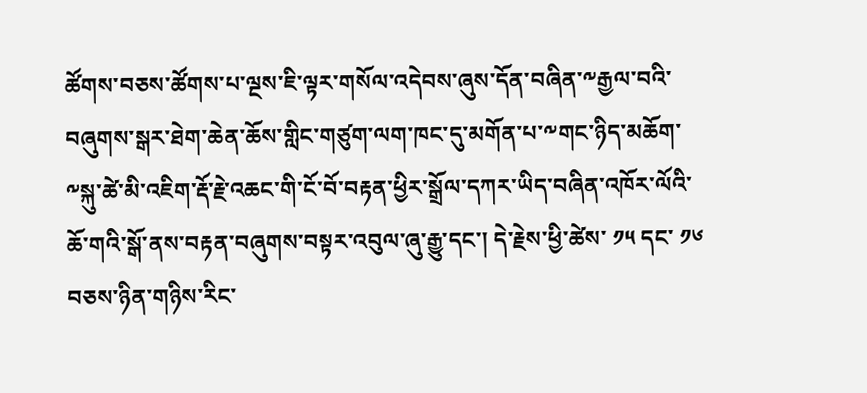ཚོགས་བཅས་ཚོགས་པ་ལྔས་ཇི་ལྟར་གསོལ་འདེབས་ཞུས་དོན་བཞིན་༸རྒྱལ་བའི་བཞུགས་སྒར་ཐེག་ཆེན་ཆོས་གླིང་གཙུག་ལག་ཁང་དུ་མགོན་པ་༸གང་ཉིད་མཆོག་༸སྐུ་ཚེ་མི་འཇིག་རྡོ་རྗེ་འཆང་གི་ངོ་བོ་བརྟན་ཕྱིར་སྒྲོལ་དཀར་ཡིད་བཞིན་འཁོར་ལོའི་ཆོ་གའི་སྒོ་ནས་བརྟན་བཞུགས་བསྟར་འབུལ་ཞུ་རྒྱུ་དང་། དེ་རྗེས་ཕྱི་ཚེས་ ༡༥ དང་ ༡༦ བཅས་ཉིན་གཉིས་རིང་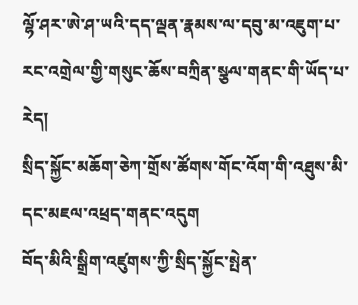ལྷོ་ཤར་ཨེ་ཤ་ཡའི་དད་ལྡན་རྣམས་ལ་དབུ་མ་འཇུག་པ་རང་འགྲེལ་གྱི་གསུང་ཆོས་བཀྲིན་སྩལ་གནང་གི་ཡོད་པ་རེད།
སྲིད་སྐྱོང་མཆོག་ཅེཀ་གྲོས་ཚོགས་གོང་འོག་གི་འཐུས་མི་དང་མཇལ་འཕྲད་གནང་འདུག
བོད་མིའི་སྒྲིག་འཛུགས་ཀྱི་སྲིད་སྐྱོང་སྤེན་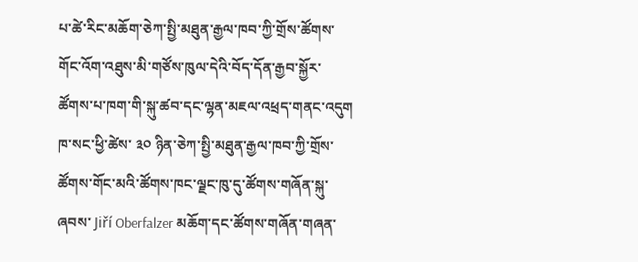པ་ཚེ་རིང་མཆོག་ཅེཀ་སྤྱི་མཐུན་རྒྱལ་ཁབ་ཀྱི་གྲོས་ཚོགས་གོང་འོག་འཐུས་མི་གཙོས་ཁུལ་དེའི་བོད་དོན་རྒྱབ་སྐྱོར་ཚོགས་པ་ཁག་གི་སྐུ་ཚབ་དང་ལྷན་མཇལ་འཕྲད་གནང་འདུག ཁ་སང་ཕྱི་ཚེས་ ༣༠ ཉིན་ཅེཀ་སྤྱི་མཐུན་རྒྱལ་ཁབ་ཀྱི་གྲོས་ཚོགས་གོང་མའི་ཚོགས་ཁང་ལྗང་ཁུ་དུ་ཚོགས་གཞོན་སྐུ་ཞབས་ Jiří Oberfalzer མཆོག་དང་ཚོགས་གཞོན་གཞན་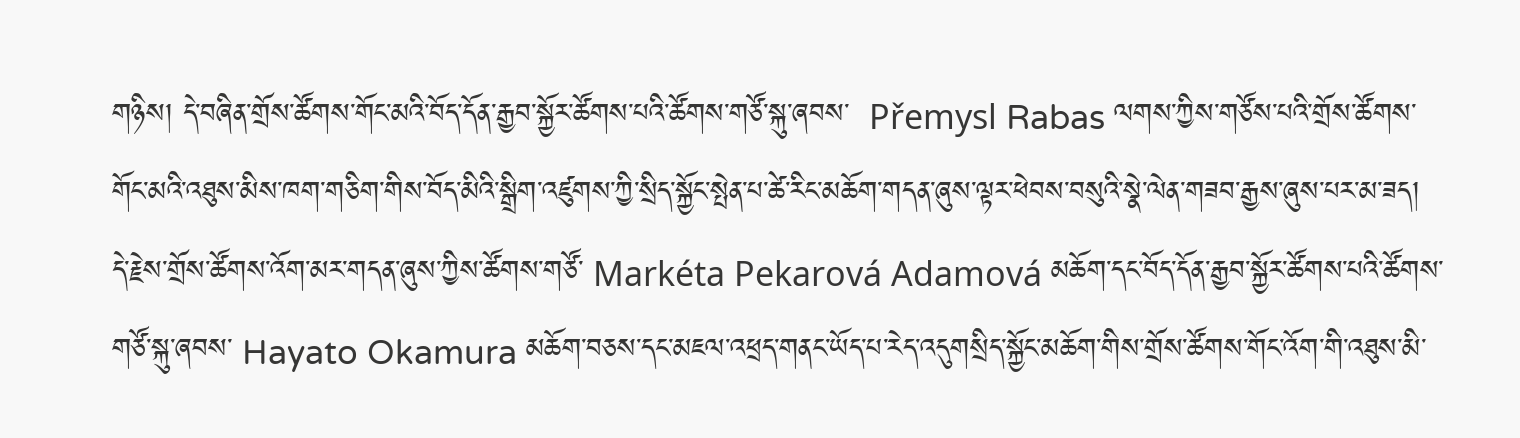གཉིས། དེ་བཞིན་གྲོས་ཚོགས་གོང་མའི་བོད་དོན་རྒྱབ་སྐྱོར་ཚོགས་པའི་ཚོགས་གཙོ་སྐུ་ཞབས་  Přemysl Rabas ལགས་ཀྱིས་གཙོས་པའི་གྲོས་ཚོགས་གོང་མའི་འཐུས་མིས་ཁག་གཅིག་གིས་བོད་མིའི་སྒྲིག་འཛུགས་ཀྱི་སྲིད་སྐྱོང་སྤེན་པ་ཚེ་རིང་མཆོག་གདན་ཞུས་ལྟར་ཕེབས་བསུའི་སྣེ་ལེན་གཟབ་རྒྱས་ཞུས་པར་མ་ཟད། དེ་རྗེས་གྲོས་ཚོགས་འོག་མར་གདན་ཞུས་ཀྱིས་ཚོགས་གཙོ་ Markéta Pekarová Adamová མཆོག་དང་བོད་དོན་རྒྱབ་སྐྱོར་ཚོགས་པའི་ཚོགས་གཙོ་སྐུ་ཞབས་ Hayato Okamura མཆོག་བཅས་དང་མཇལ་འཕྲད་གནང་ཡོད་པ་རེད་འདུགསྲིད་སྐྱོང་མཆོག་གིས་གྲོས་ཚོགས་གོང་འོག་གི་འཐུས་མི་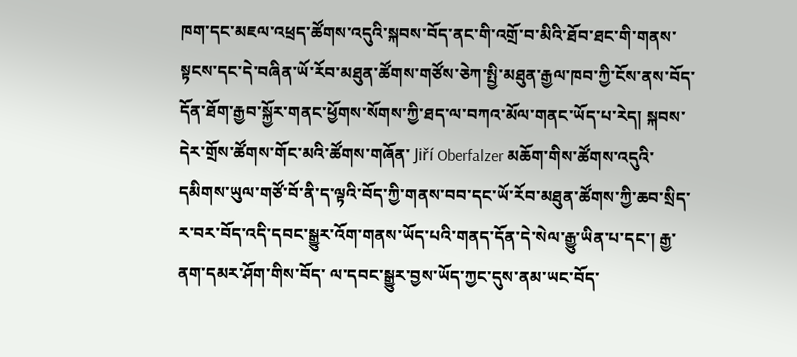ཁག་དང་མཇལ་འཕྲད་ཚོགས་འདུའི་སྐབས་བོད་ནང་གི་འགྲོ་བ་མིའི་ཐོབ་ཐང་གི་གནས་སྟངས་དང་དེ་བཞིན་ཡོ་རོབ་མཐུན་ཚོགས་གཙོས་ཅེཀ་སྤྱི་མཐུན་རྒྱལ་ཁབ་ཀྱི་ངོས་ནས་བོད་དོན་ཐོག་རྒྱབ་སྐྱོར་གནང་ཕྱོགས་སོགས་ཀྱི་ཐད་ལ་བཀའ་མོལ་གནང་ཡོད་པ་རེད། སྐབས་དེར་གྲོས་ཚོགས་གོང་མའི་ཚོགས་གཞོན་ Jiří Oberfalzer མཆོག་གིས་ཚོགས་འདུའི་དམིགས་ཡུལ་གཙོ་བོ་ནི་ད་ལྟའི་བོད་ཀྱི་གནས་བབ་དང་ཡོ་རོབ་མཐུན་ཚོགས་ཀྱི་ཆབ་སྲིད་ར་བར་བོད་འདི་དབང་སྒྱུར་འོག་གནས་ཡོད་པའི་གནད་དོན་དེ་སེལ་རྒྱུ་ཡིན་པ་དང་། རྒྱ་ནག་དམར་ཤོག་གིས་བོད་ ལ་དབང་སྒྱུར་བྱས་ཡོད་ཀྱང་དུས་ནམ་ཡང་བོད་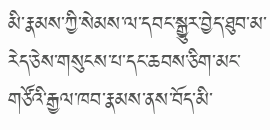མི་རྣམས་ཀྱི་སེམས་ལ་དབང་སྒྱུར་བྱེད་ཐུབ་མ་རེད་ཅེས་གསུངས་པ་དང་ཆབས་ཅིག་མང་གཙོའི་རྒྱལ་ཁབ་རྣམས་ནས་བོད་མི་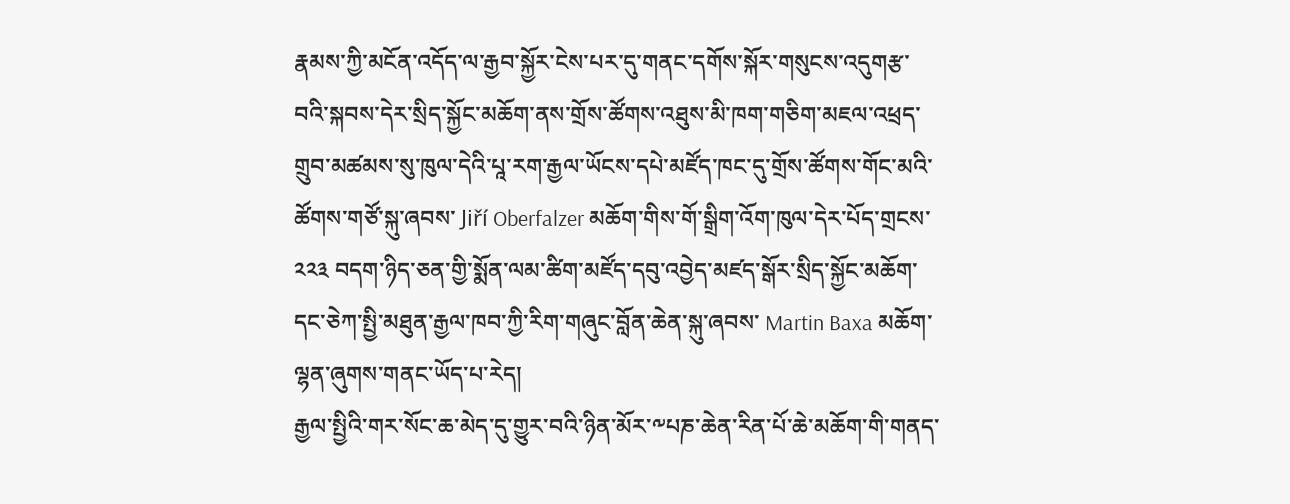རྣམས་ཀྱི་མངོན་འདོད་ལ་རྒྱབ་སྐྱོར་ངེས་པར་དུ་གནང་དགོས་སྐོར་གསུངས་འདུགརྩ་བའི་སྐབས་དེར་སྲིད་སྐྱོང་མཆོག་ནས་གྲོས་ཚོགས་འཐུས་མི་ཁག་གཅིག་མཇལ་འཕྲད་གྲུབ་མཚམས་སུ་ཁུལ་དེའི་པཱ་རག་རྒྱལ་ཡོངས་དཔེ་མཛོད་ཁང་དུ་གྲོས་ཚོགས་གོང་མའི་ཚོགས་གཙོ་སྐུ་ཞབས་ Jiří Oberfalzer མཆོག་གིས་གོ་སྒྲིག་འོག་ཁུལ་དེར་པོད་གྲངས་ ༢༢༣ བདག་ཉིད་ཅན་གྱི་སྨོན་ལམ་ཚིག་མཛོད་དབུ་འབྱེད་མཛད་སྒོར་སྲིད་སྐྱོང་མཆོག་དང་ཅེཀ་སྤྱི་མཐུན་རྒྱལ་ཁབ་ཀྱི་རིག་གཞུང་བློན་ཆེན་སྐུ་ཞབས་ Martin Baxa མཆོག་ལྷན་ཞུགས་གནང་ཡོད་པ་རེད།
རྒྱལ་སྤྱིའི་གར་སོང་ཆ་མེད་དུ་གྱུར་བའི་ཉིན་མོར་༸པཎ་ཆེན་རིན་པོ་ཆེ་མཆོག་གི་གནད་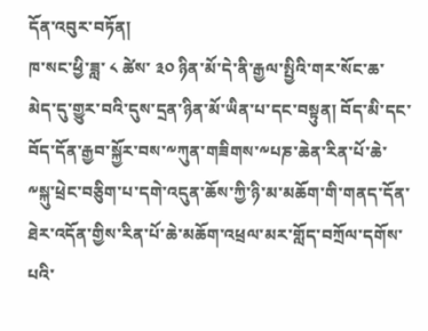དོན་འབུར་བཏོན།
ཁ་སང་ཕྱི་ཟླ་ ༨ ཚེས་ ༣༠ ཉིན་མོ་དེ་ནི་རྒྱལ་སྤྱིའི་གར་སོང་ཆ་མེད་དུ་གྱུར་བའི་དུས་དྲན་ཉིན་མོ་ཡིན་པ་དང་བསྟུན། བོད་མི་དང་བོད་དོན་རྒྱབ་སྐྱོར་བས་༸ཀུན་གཟིགས་༸པཎ་ཆེན་རིན་པོ་ཆེ་༸སྐུ་ཕྲེང་བཅིུག་པ་དགེ་འདུན་ཆོས་ཀྱི་ཉི་མ་མཆོག་གི་གནད་དོན་ཐེར་འདོན་གྱིས་རིན་པོ་ཆེ་མཆོག་འཕྲལ་མར་གློད་བཀྲོལ་དགོས་པའི་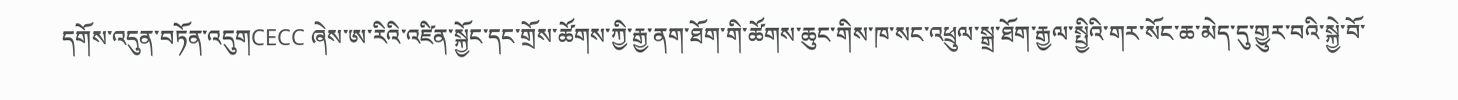དགོས་འདུན་བཏོན་འདུགCECC ཞེས་ཨ་རིའི་འཛིན་སྐྱོང་དང་གྲོས་ཚོགས་ཀྱི་རྒྱ་ནག་ཐོག་གི་ཚོགས་ཆུང་གིས་ཁ་སང་འཕྲུལ་སྒྲ་ཐོག་རྒྱལ་སྤྱིའི་གར་སོང་ཆ་མེད་དུ་གྱུར་བའི་སྐྱེ་བོ་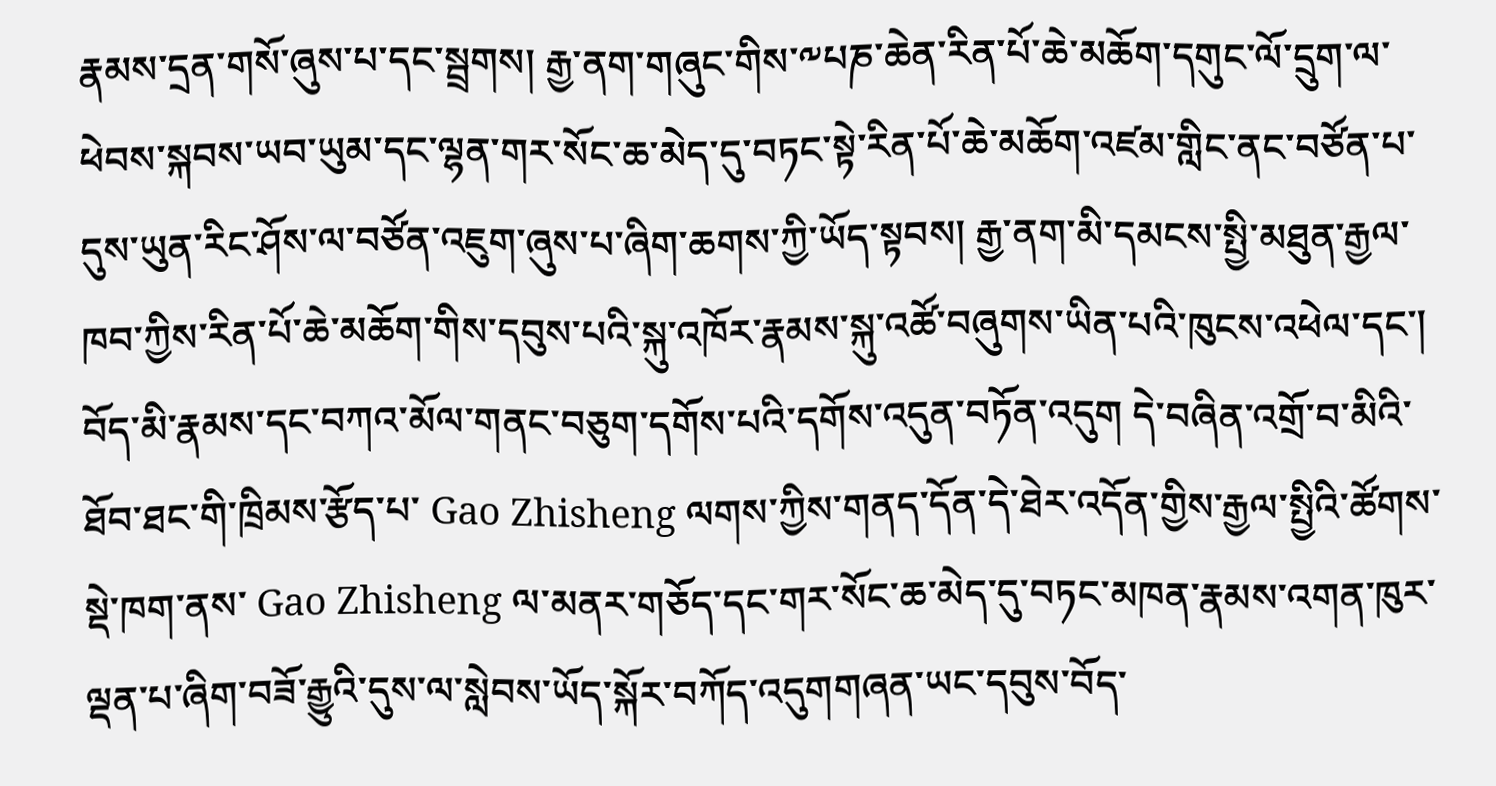རྣམས་དྲན་གསོ་ཞུས་པ་དང་སྦྲགས། རྒྱ་ནག་གཞུང་གིས་༸པཎ་ཆེན་རིན་པོ་ཆེ་མཆོག་དགུང་ལོ་དྲུག་ལ་ཕེབས་སྐབས་ཡབ་ཡུམ་དང་ལྷན་གར་སོང་ཆ་མེད་དུ་བཏང་སྟེ་རིན་པོ་ཆེ་མཆོག་འཛམ་གླིང་ནང་བཙོན་པ་དུས་ཡུན་རིང་ཤོས་ལ་བཙོན་འཇུག་ཞུས་པ་ཞིག་ཆགས་ཀྱི་ཡོད་སྟབས། རྒྱ་ནག་མི་དམངས་སྤྱི་མཐུན་རྒྱལ་ཁབ་ཀྱིས་རིན་པོ་ཆེ་མཆོག་གིས་དབུས་པའི་སྐུ་འཁོར་རྣམས་སྐུ་འཚོ་བཞུགས་ཡིན་པའི་ཁུངས་འཕེལ་དང་། བོད་མི་རྣམས་དང་བཀའ་མོལ་གནང་བཅུག་དགོས་པའི་དགོས་འདུན་བཏོན་འདུག དེ་བཞིན་འགྲོ་བ་མིའི་ཐོབ་ཐང་གི་ཁྲིམས་རྩོད་པ་ Gao Zhisheng ལགས་ཀྱིས་གནད་དོན་དེ་ཐེར་འདོན་གྱིས་རྒྱལ་སྤྱིའི་ཚོགས་སྡེ་ཁག་ནས་ Gao Zhisheng ལ་མནར་གཅོད་དང་གར་སོང་ཆ་མེད་དུ་བཏང་མཁན་རྣམས་འགན་ཁུར་ལྡན་པ་ཞིག་བཟོ་རྒྱུའི་དུས་ལ་སླེབས་ཡོད་སྐོར་བཀོད་འདུགགཞན་ཡང་དབུས་བོད་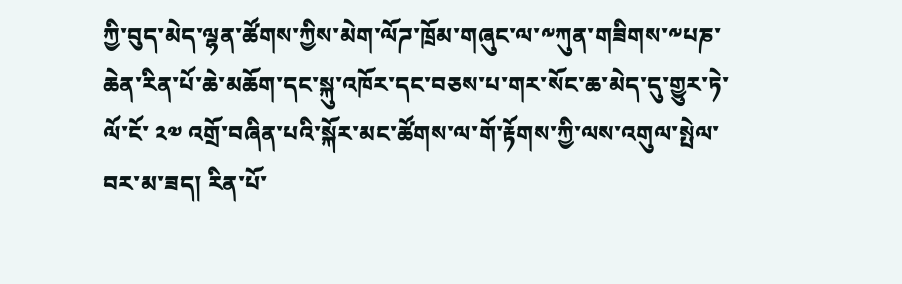ཀྱི་བུད་མེད་ལྷན་ཚོགས་ཀྱིས་མེག་ལོཌ་ཁྲོམ་གཞུང་ལ་༸ཀུན་གཟིགས་༸པཎ་ཆེན་རིན་པོ་ཆེ་མཆོག་དང་སྐུ་འཁོར་དང་བཅས་པ་གར་སོང་ཆ་མེད་དུ་གྱུར་ཏེ་ལོ་ངོ་ ༢༧ འགྲོ་བཞིན་པའི་སྐོར་མང་ཚོགས་ལ་གོ་རྟོགས་ཀྱི་ལས་འགུལ་སྤེལ་བར་མ་ཟད། རིན་པོ་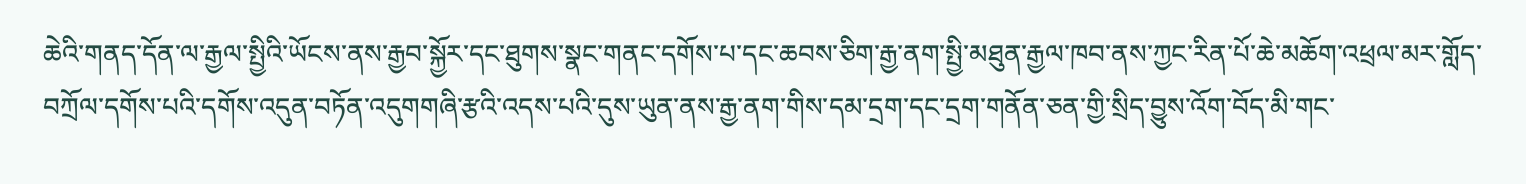ཆེའི་གནད་དོན་ལ་རྒྱལ་སྤྱིའི་ཡོངས་ནས་རྒྱབ་སྐྱོར་དང་ཐུགས་སྣང་གནང་དགོས་པ་དང་ཆབས་ཅིག་རྒྱ་ནག་སྤྱི་མཐུན་རྒྱལ་ཁབ་ནས་ཀྱང་རིན་པོ་ཆེ་མཆོག་འཕྲལ་མར་གློད་བཀྲོལ་དགོས་པའི་དགོས་འདུན་བཏོན་འདུགགཞི་རྩའི་འདས་པའི་དུས་ཡུན་ནས་རྒྱ་ནག་གིས་དམ་དྲག་དང་དྲག་གནོན་ཅན་གྱི་སྲིད་བྱུས་འོག་བོད་མི་གང་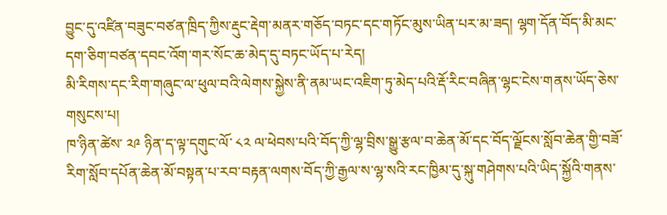བྱུང་དུ་འཛིན་བཟུང་བཙན་ཁྲིད་ཀྱིས་རྡུང་རྡེག་མནར་གཅོད་བཏང་དང་གཏོང་མུས་ཡིན་པར་མ་ཟད། ལྷག་དོན་བོད་མི་མང་དག་ཅིག་བཙན་དབང་འོག་གར་སོང་ཆ་མེད་དུ་བཏང་ཡོད་པ་རེད།
མི་རིགས་དང་རིག་གཞུང་ལ་ཕུལ་བའི་ལེགས་སྐྱེས་ནི་ནམ་ཡང་འཇིག་ཏུ་མེད་པའི་རྡོ་རིང་བཞིན་ལྷང་ངེས་གནས་ཡོད་ཅེས་གསུངས་པ།
ཁ་ཉིན་ཚེས་ ༢༩ ཉིན་ད་ལྟ་དགུང་ལོ་ ༨༢ ལ་ཕེབས་པའི་བོད་ཀྱི་ལྷ་བྲིས་སྒྱུ་རྩལ་བ་ཆེན་མོ་དང་བོད་ལྗོངས་སློབ་ཆེན་གྱི་བཟོ་རིག་སློབ་དཔོན་ཆེན་མོ་བསྟན་པ་རབ་བརྟན་ལགས་བོད་ཀྱི་རྒྱལ་ས་ལྷ་སའི་རང་ཁྱིམ་དུ་སྐུ་གཤེགས་པའི་ཡིད་སྐྱོའི་གནས་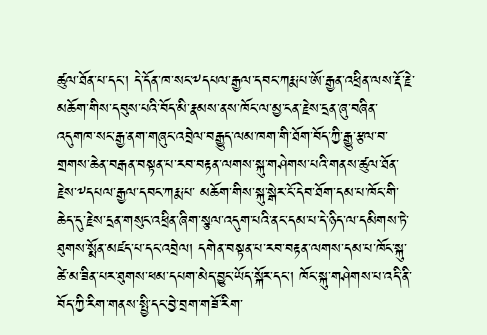ཚུལ་ཐོན་པ་དང་། དེ་དོན་ཁ་སང་༸དཔལ་རྒྱལ་དབང་ཀརྨ་པ་ཨོ་རྒྱན་འཕྲིན་ལས་རྡོ་རྗེ་མཆོག་གིས་དབུས་པའི་བོད་མི་རྣམས་ནས་ཁོང་ལ་མྱ་ངན་རྗེས་དྲན་ཞུ་བཞིན་འདུགཁ་སང་རྒྱ་ནག་གཞུང་འབྲེལ་བརྒྱུད་ལམ་ཁག་གི་ཐོག་བོད་ཀྱི་རྒྱུ་རྩལ་བ་གྲགས་ཆེན་བརྒན་བསྟན་པ་རབ་བརྟན་ལགས་སྐུ་གཤེགས་པའི་གནས་ཚུལ་ཐོན་རྗེས་༸དཔལ་རྒྱལ་དབང་ཀརྨ་པ་ མཆོག་གིས་སྐུ་སྒེར་ངོ་དེབ་ཐོག་དམ་པ་ཁོང་གི་ཆེད་དུ་རྗེས་དྲན་གསུང་འཕྲིན་ཞིག་སྩལ་འདུག་པའི་ནང་དམ་པ་དེ་ཉིད་ལ་དམིགས་ཏེ་ཐུགས་སྨོན་མཛད་པ་དང་འབྲེལ། དགེན་བསྟན་པ་རབ་བརྟན་ལགས་དམ་པ་ཁོང་སྐུ་ཚེ་མ་ཟིན་པར་ཐུགས་ཕམ་དཔག་མེད་བྱུང་ཡོད་སྐོར་དང་། ཁོང་སྐུ་གཤེགས་པ་འདི་ནི་བོད་ཀྱི་རིག་གནས་སྤྱི་དང་བྱེ་བྲག་གཟོ་རིག་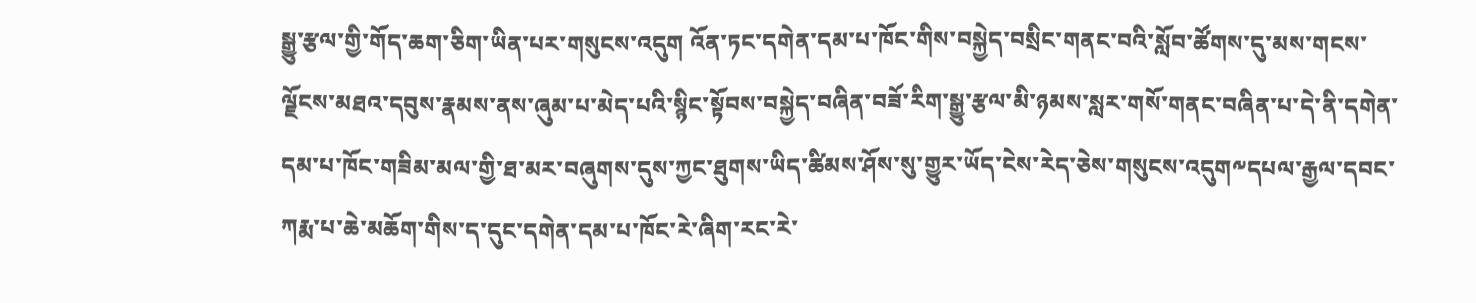སྒྱུ་རྩལ་གྱི་གོད་ཆག་ཅིག་ཡིན་པར་གསུངས་འདུག འོན་ཏང་དགེན་དམ་པ་ཁོང་གིས་བསྐྱེད་བསྲིང་གནང་བའི་སློབ་ཚོགས་དུ་མས་གངས་ལྗོངས་མཐའ་དབུས་རྣམས་ནས་ཞུམ་པ་མེད་པའི་སྙིང་སྟོབས་བསྐྱེད་བཞིན་བཟོ་རིག་སྒྱུ་རྩལ་མི་ཉམས་སླར་གསོ་གནང་བཞིན་པ་དེ་ནི་དགེན་དམ་པ་ཁོང་གཟིམ་མལ་གྱི་ཐ་མར་བཞུགས་དུས་ཀྱང་ཐུགས་ཡིད་ཚིམས་ཤོས་སུ་གྱུར་ཡོད་ངེས་རེད་ཅེས་གསུངས་འདུག༸དཔལ་རྒྱལ་དབང་ཀརྨ་པ་ཆེ་མཆོག་གིས་ད་དུང་དགེན་དམ་པ་ཁོང་རེ་ཞིག་རང་རེ་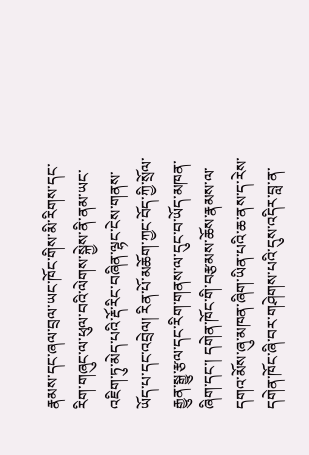རྣམས་དང་ཞལ་བྲལ་ཡང་ཁོང་གིས་མི་རིགས་དང་རིག་གཞུང་ལ་ཕུལ་བའི་ལེགས་སྐྱེས་ནི་ནམ་ཡང་འཇིག་ཏུ་མེད་པའི་རྡོ་རིང་བཞིན་ལྷང་ངེས་གནས་ཡོད་པ་དང་འབྲེལ། རིན་པོ་མཆོག་ཀྱང་བོད་ཀྱི་སྲོལ་རྒྱུན་སྒྱུ་རྩལ་དང་རིག་གནས་ལ་དུང་བ་ཡོད་མཁན་ཞིག་དང་། དགེན་ཁོང་གི་བརྩམས་ཆོས་རྣམས་ལ་དགའ་མོས་ཞུ་མཁན་ཞིག་ཡིན་པའི་ཆ་ནས་ད་རེས་དགེན་ཁོང་ཞི་བར་གཤེགས་པའི་དུས་འདིར་བླ་ན་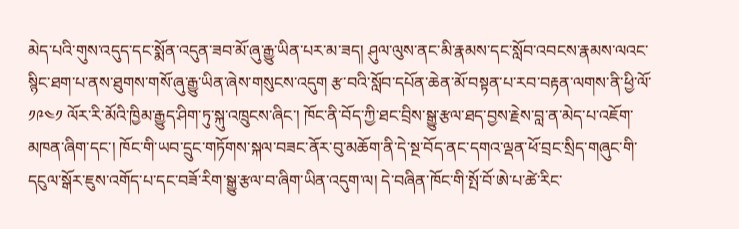མེད་པའི་གུས་འདུད་དང་སྨོན་འདུན་ཟབ་མོ་ཞུ་རྒྱུ་ཡིན་པར་མ་ཟད། ཤུལ་ལུས་ནང་མི་རྣམས་དང་སློབ་འབངས་རྣམས་ལའང་སྙིང་ཐག་པ་ནས་ཐུགས་གསོ་ཞུ་རྒྱུ་ཡིན་ཞེས་གསུངས་འདུག རྩ་བའི་སློབ་དཔོན་ཆེན་མོ་བསྟན་པ་རབ་བརྟན་ལགས་ནི་ཕྱི་ལོ་ ༡༩༤༡ ལོར་རི་མོའི་ཁྱིམ་རྒྱུད་ཤིག་ཏུ་སྐུ་འཁྲུངས་ཞིང་། ཁོང་ནི་བོད་ཀྱི་ཐང་བྲིས་སྒྱུ་རྩལ་ཐད་བྱས་རྗེས་བླ་ན་མེད་པ་འཇོག་མཁན་ཞིག་དང་། ཁོང་གི་ཡབ་དྲུང་གཏོགས་སྐལ་བཟང་ནོར་བུ་མཆོག་ནི་དེ་སྔ་བོད་ནང་དགའ་ལྡན་ཕོ་བྲང་སྲིད་གཞུང་གི་དངུལ་སྒོར་ཇུས་འགོད་པ་དང་བཟོ་རིག་སྒྱུ་རྩལ་བ་ཞིག་ཡིན་འདུག་ལ། དེ་བཞིན་ཁོང་གི་སྤོ་བོ་ཨེ་པ་ཚེ་རིང་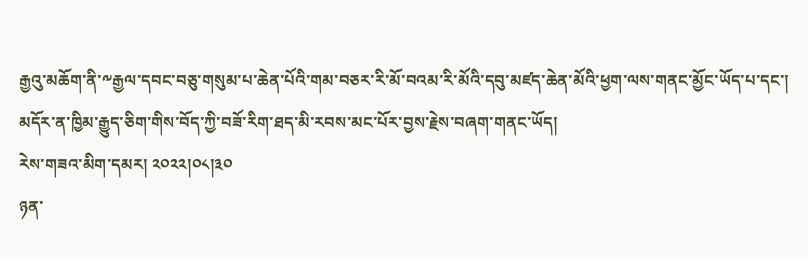རྒྱའུ་མཆོག་ནི་༸རྒྱལ་དབང་བཅུ་གསུམ་པ་ཆེན་པོའི་གམ་བཅར་རི་མོ་བའམ་རི་མོའི་དབུ་མཛད་ཆེན་མོའི་ཕྱག་ལས་གནང་མྱོང་ཡོད་པ་དང་། མདོར་ན་ཁྱིམ་རྒྱུད་ཅིག་གིས་བོད་ཀྱི་བཟོ་རིག་ཐད་མི་རབས་མང་པོར་བྱས་རྗེས་བཞག་གནང་ཡོད།
རེས་གཟའ་མིག་དམར། ༢༠༢༢།༠༨།༣༠
ཉན་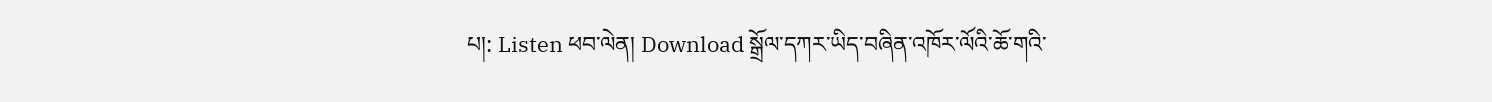པ།: Listen ཕབ་ལེན། Download སྒྲོལ་དཀར་ཡིད་བཞིན་འཁོར་ལོའི་ཆོ་གའི་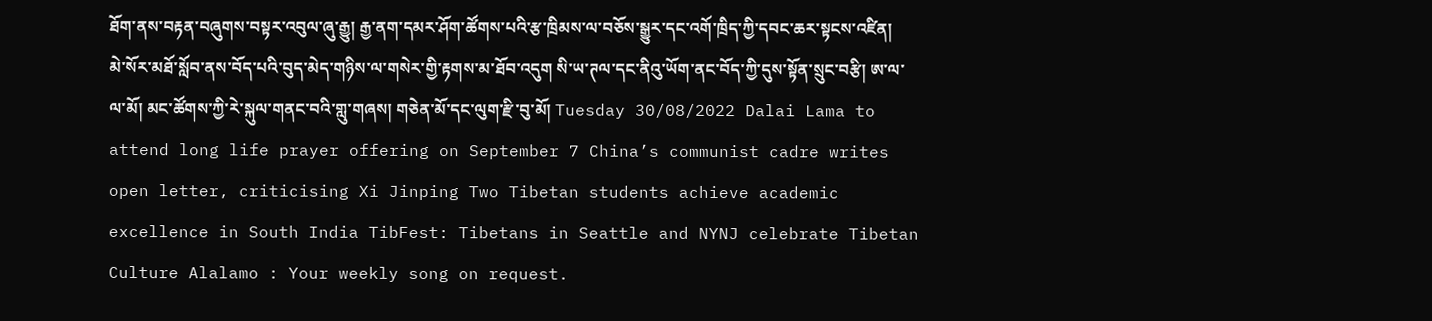ཐོག་ནས་བརྟན་བཞུགས་བསྟར་འབུལ་ཞུ་རྒྱུ། རྒྱ་ནག་དམར་ཤོག་ཚོགས་པའི་རྩ་ཁྲིམས་ལ་བཅོས་སྒྱུར་དང་འགོ་ཁྲིད་ཀྱི་དབང་ཆར་སྟངས་འཛིན། མེ་སོར་མཐོ་སློབ་ནས་བོད་པའི་བུད་མེད་གཉིས་ལ་གསེར་གྱི་རྟགས་མ་ཐོབ་འདུག སི་ཡ་ཊལ་དང་ནིའུ་ཡོག་ནང་བོད་ཀྱི་དུས་སྟོན་སྲུང་བརྩི། ཨ་ལ་ལ་མོ། མང་ཚོགས་ཀྱི་རེ་སྐུལ་གནང་བའི་གླུ་གཞས། གཅེན་མོ་དང་ལུག་རྫི་བུ་མོ། Tuesday 30/08/2022 Dalai Lama to attend long life prayer offering on September 7 China’s communist cadre writes open letter, criticising Xi Jinping Two Tibetan students achieve academic excellence in South India TibFest: Tibetans in Seattle and NYNJ celebrate Tibetan Culture Alalamo : Your weekly song on request.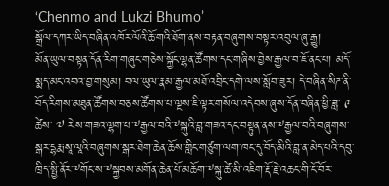‘Chenmo and Lukzi Bhumo’
སྒྲོལ་དཀར་ཡིད་བཞིན་འཁོར་ལོའི་ཆོ་གའི་ཐོག་ནས་བརྟན་བཞུགས་བསྟར་འབུལ་ཞུ་རྒྱུ།
མོན་ཡུལ་བསྟན་དོན་རིག་གཞུང་གཅེས་སྐྱོང་ལྷན་ཚོགས་དང་གཞིས་བྱེས་རྒྱལ་བ་ཇོ་ནང་པ། མདོ་སྨད་མང་འབའ་བྱ་གསུམ། བལ་ཡུལ་རྣམ་རྒྱལ་མཐོ་འབྲིང་དགེ་ལས་སློབ་ཟུར། དེ་བཞིན་སིཌ་ནི་བོད་རིགས་མཐུན་ཚོགས་བཅས་ཚོགས་པ་ལྔས་ཇི་ལྟར་གསོལ་འདེབས་ཞུས་དོན་བཞིན་ཕྱི་ཟླ་ ༩ ཚེས་ ༧ རེས་གཟའ་ལྷག་པ་༸རྒྱལ་བའི་༸སྐུའི་བླ་གཟའ་དང་བསྟུན་ནས་༸རྒྱལ་བའི་བཞུགས་སྒར་དྷརྨ་སཱ་ལཱའི་བཞུགས་སྒར་ཐེག་ཆེན་ཆོས་གླིང་གཙུག་ལག་ཁང་དུ་བོད་མིའི་བླ་ན་མེད་པའི་དབུ་ཁྲིད་སྤྱི་ནོར་༸གོང་ས་༸སྐྱབས་མགོན་ཆེན་པོ་མཆོག་༸སྐུ་ཚེ་མི་འཇིག་རྡོ་རྗེ་འཆང་གི་ངོ་བོར་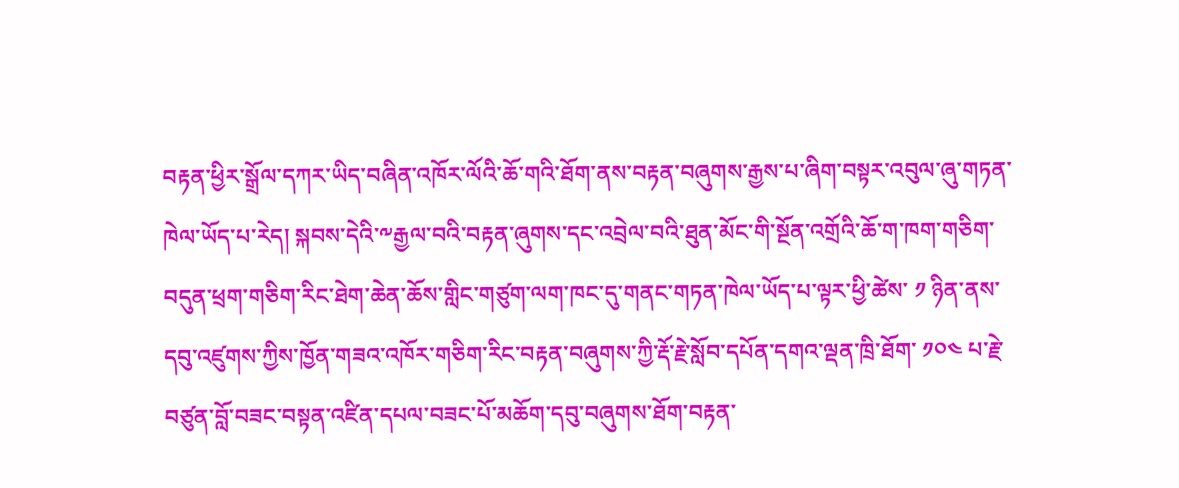བརྟན་ཕྱིར་སྒྲོལ་དཀར་ཡིད་བཞིན་འཁོར་ལོའི་ཆོ་གའི་ཐོག་ནས་བརྟན་བཞུགས་རྒྱས་པ་ཞིག་བསྟར་འབུལ་ཞུ་གཏན་ཁེལ་ཡོད་པ་རེད། སྐབས་དེའི་༸རྒྱལ་བའི་བརྟན་ཞུགས་དང་འབྲེལ་བའི་ཐུན་མོང་གི་སྔོན་འགྲོའི་ཆོ་ག་ཁག་གཅིག་བདུན་ཕྲག་གཅིག་རིང་ཐེག་ཆེན་ཆོས་གླིང་གཙུག་ལག་ཁང་དུ་གནང་གཏན་ཁེལ་ཡོད་པ་ལྟར་ཕྱི་ཚེས་ ༡ ཉིན་ནས་དབུ་འཛུགས་ཀྱིས་ཁྱོན་གཟའ་འཁོར་གཅིག་རིང་བརྟན་བཞུགས་ཀྱི་རྡོ་རྗེ་སློབ་དཔོན་དགའ་ལྡན་ཁྲི་ཐོག་ ༡༠༤ པ་རྗེ་བཙུན་བློ་བཟང་བསྟན་འཛིན་དཔལ་བཟང་པོ་མཆོག་དབུ་བཞུགས་ཐོག་བརྟན་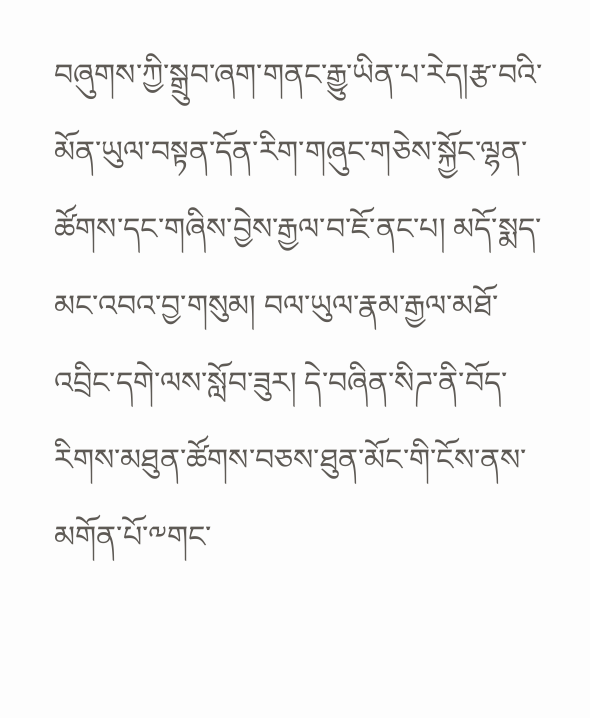བཞུགས་ཀྱི་སྒྲུབ་ཞག་གནང་རྒྱུ་ཡིན་པ་རེད།རྩ་བའི་མོན་ཡུལ་བསྟན་དོན་རིག་གཞུང་གཅེས་སྐྱོང་ལྷན་ཚོགས་དང་གཞིས་བྱེས་རྒྱལ་བ་ཇོ་ནང་པ། མདོ་སྨད་མང་འབའ་བྱ་གསུམ། བལ་ཡུལ་རྣམ་རྒྱལ་མཐོ་འབྲིང་དགེ་ལས་སློབ་ཟུར། དེ་བཞིན་སིཌ་ནི་བོད་རིགས་མཐུན་ཚོགས་བཅས་ཐུན་མོང་གི་ངོས་ནས་མགོན་པོ་༸གང་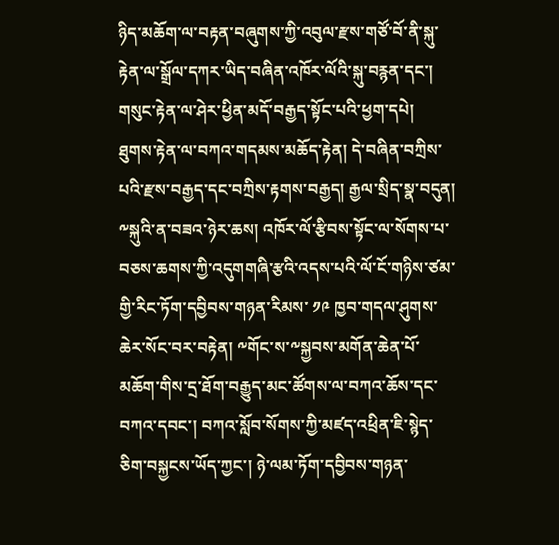ཉིད་མཆོག་ལ་བརྟན་བཞུགས་ཀྱི་འབུལ་རྫས་གཙོ་བོ་ནི་སྐུ་རྟེན་ལ་སྒྲོལ་དཀར་ཡིད་བཞིན་འཁོར་ལོའི་སྐུ་བརྙན་དང་། གསུང་རྟེན་ལ་ཤེར་ཕྱིན་མདོ་བརྒྱད་སྟོང་པའི་ཕྱག་དཔེ། ཐུགས་རྟེན་ལ་བཀའ་གདམས་མཆོད་རྟེན། དེ་བཞིན་བཀྲིས་པའི་རྫས་བརྒྱད་དང་བཀྲིས་རྟགས་བརྒྱད། རྒྱལ་སྲིད་སྣ་བདུན། ༸སྐུའི་ན་བཟའ་ཉེར་ཆས། འཁོར་ལོ་རྩིབས་སྟོང་ལ་སོགས་པ་བཅས་ཆགས་ཀྱི་འདུགགཞི་རྩའི་འདས་པའི་ལོ་ངོ་གཉིས་ཙམ་གྱི་རིང་ཏོག་དབྱིབས་གཉན་རིམས་ ༡༩ ཁྱབ་གདལ་ཤུགས་ཆེར་སོང་བར་བརྟེན། ༸གོང་ས་༸སྐྱབས་མགོན་ཆེན་པོ་མཆོག་གིས་དྲ་ཐོག་བརྒྱུད་མང་ཚོགས་ལ་བཀའ་ཆོས་དང་བཀའ་དབང་། བཀའ་སློབ་སོགས་ཀྱི་མཛད་འཕྲིན་ཇི་སྙེད་ཅིག་བསྐྱངས་ཡོད་ཀྱང་། ཉེ་ལམ་ཏོག་དབྱིབས་གཉན་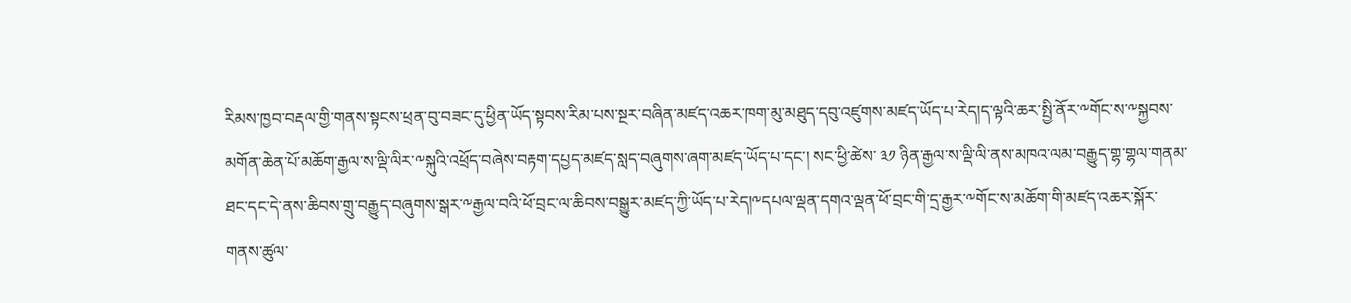རིམས་ཁྱབ་བརྡལ་གྱི་གནས་སྟངས་ཕྲན་བུ་བཟང་དུ་ཕྱིན་ཡོད་སྟབས་རིམ་པས་སྔར་བཞིན་མཛད་འཆར་ཁག་མུ་མཐུད་དབུ་འཛུགས་མཛད་ཡོད་པ་རེད།ད་ལྟའི་ཆར་སྤྱི་ནོར་༸གོང་ས་༸སྐྱབས་མགོན་ཆེན་པོ་མཆོག་རྒྱལ་ས་ལྡི་ལིར་༸སྐུའི་འཕྲོད་བཞེས་བརྟག་དཔྱད་མཛད་སླད་བཞུགས་ཞག་མཛད་ཡོད་པ་དང་། སང་ཕྱི་ཚེས་ ༣༡ ཉིན་རྒྱལ་ས་ལྡི་ལི་ནས་མཁའ་ལམ་བརྒྱུད་གྷ་གྷལ་གནམ་ཐང་དང་དེ་ནས་ཆིབས་གྲུ་བརྒྱུད་བཞུགས་སྒར་༸རྒྱལ་བའི་ཕོ་བྲང་ལ་ཆིབས་བསྒྱུར་མཛད་ཀྱི་ཡོད་པ་རེད།༸དཔལ་ལྡན་དགའ་ལྡན་ཕོ་བྲང་གི་དྲ་རྒྱར་༸གོང་ས་མཆོག་གི་མཛད་འཆར་སྐོར་གནས་ཚུལ་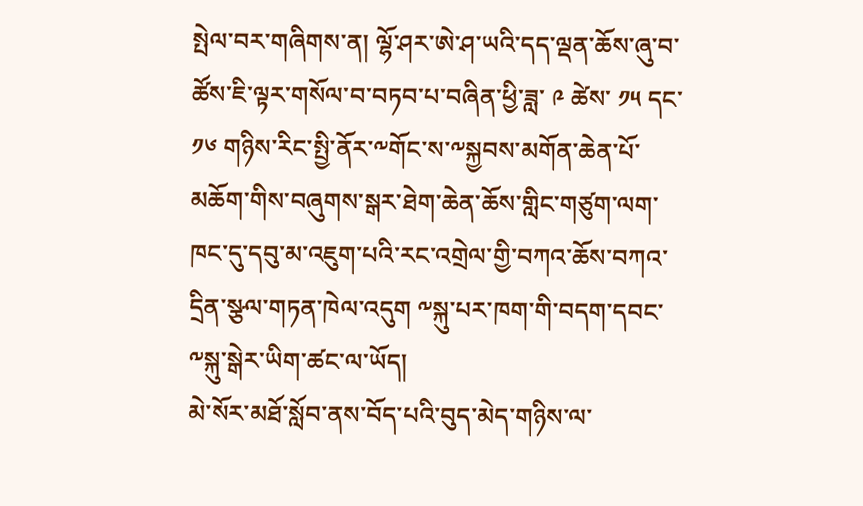སྤེལ་བར་གཞིགས་ན། ལྷོ་ཤར་ཨེ་ཤ་ཡའི་དད་ལྡན་ཆོས་ཞུ་བ་ཚོས་ཇི་ལྟར་གསོལ་བ་བཏབ་པ་བཞིན་ཕྱི་ཟླ་ ༩ ཚེས་ ༡༥ དང་ ༡༦ གཉིས་རིང་སྤྱི་ནོར་༸གོང་ས་༸སྐྱབས་མགོན་ཆེན་པོ་མཆོག་གིས་བཞུགས་སྒར་ཐེག་ཆེན་ཆོས་གླིང་གཙུག་ལག་ཁང་དུ་དབུ་མ་འཇུག་པའི་རང་འགྲེལ་གྱི་བཀའ་ཆོས་བཀའ་དྲིན་སྩལ་གཏན་ཁེལ་འདུག ༸སྐུ་པར་ཁག་གི་བདག་དབང་༸སྐུ་སྒེར་ཡིག་ཚང་ལ་ཡོད།
མེ་སོར་མཐོ་སློབ་ནས་བོད་པའི་བུད་མེད་གཉིས་ལ་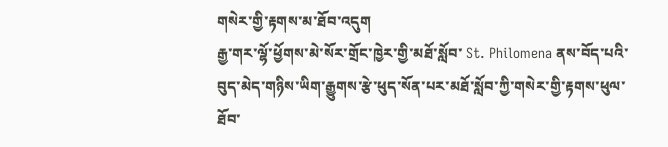གསེར་གྱི་རྟགས་མ་ཐོབ་འདུག
རྒྱ་གར་ལྷོ་ཕྱོགས་མེ་སོར་གྲོང་ཁྱེར་གྱི་མཐོ་སློབ་ St. Philomena ནས་བོད་པའི་བུད་མེད་གཉིས་ཡིག་རྒྱུགས་རྩེ་ཕུད་སོན་པར་མཐོ་སློབ་ཀྱི་གསེར་གྱི་རྟགས་ཕུལ་ཐོབ་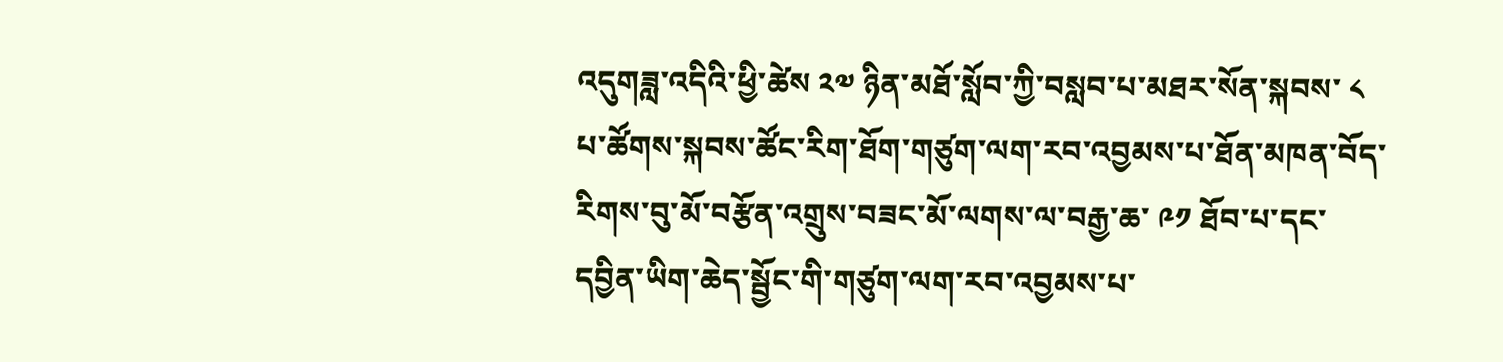འདུགཟླ་འདིའི་ཕྱི་ཚེས ༢༧ ཉིན་མཐོ་སློབ་ཀྱི་བསླབ་པ་མཐར་སོན་སྐབས་ ༨ པ་ཚོགས་སྐབས་ཚོང་རིག་ཐོག་གཙུག་ལག་རབ་འབྱམས་པ་ཐོན་མཁན་བོད་རིགས་བུ་མོ་བརྩོན་འགྲུས་བཟང་མོ་ལགས་ལ་བརྒྱ་ཆ་ ༩༡ ཐོབ་པ་དང་དབྱིན་ཡིག་ཆེད་སྦྱོང་གི་གཙུག་ལག་རབ་འབྱམས་པ་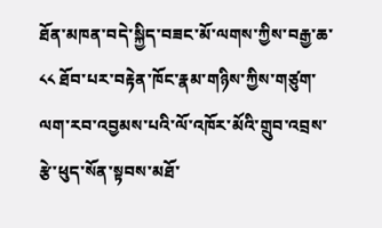ཐོན་མཁན་བདེ་སྐྱིད་བཟང་མོ་ལགས་ཀྱིས་བརྒྱ་ཆ་ ༨༨ ཐོབ་པར་བརྟེན་ཁོང་རྣམ་གཉིས་ཀྱིས་གཙུག་ལག་རབ་འབྱམས་པའི་ལོ་འཁོར་མོའི་གྲུབ་འབྲས་རྩེ་ཕུད་སོན་སྟབས་མཐོ་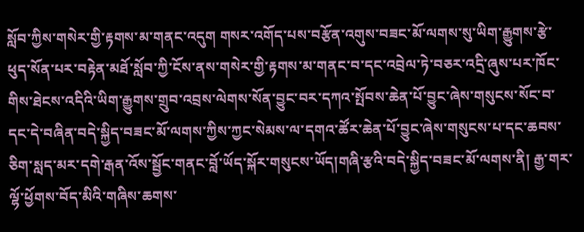སློབ་ཀྱིས་གསེར་གྱི་རྟགས་མ་གནང་འདུག གསར་འགོད་པས་བརྩོན་འགུས་བཟང་མོ་ལགས་སུ་ཡིག་རྒྱུགས་རྩེ་ཕུད་སོན་པར་བརྟེན་མཐོ་སློབ་ཀྱི་ངོས་ནས་གསེར་གྱི་རྟགས་མ་གནང་བ་དང་འབྲེལ་ཏེ་བཅར་འདྲི་ཞུས་པར་ཁོང་གིས་ཐེངས་འདིའི་ཡིག་རྒྱུགས་གྲུབ་འབྲས་ལེགས་སོན་བྱུང་བར་དཀའ་སྤོབས་ཆེན་པོ་བྱུང་ཞེས་གསུངས་སོང་བ་དང་དེ་བཞིན་བདེ་སྐྱིད་བཟང་མོ་ལགས་ཀྱིས་ཀྱང་སེམས་ལ་དགའ་ཚོར་ཆེན་པོ་བྱུང་ཞེས་གསུངས་པ་དང་ཆབས་ཅིག་སླད་མར་དགེ་རྒན་འོས་སྦྱོང་གནང་བློ་ཡོད་སྐོར་གསུངས་ཡོད།གཞི་རྩའི་བདེ་སྐྱིད་བཟང་མོ་ལགས་ནི། རྒྱ་གར་ལྷོ་ཕྱོགས་བོད་མིའི་གཞིས་ཆགས་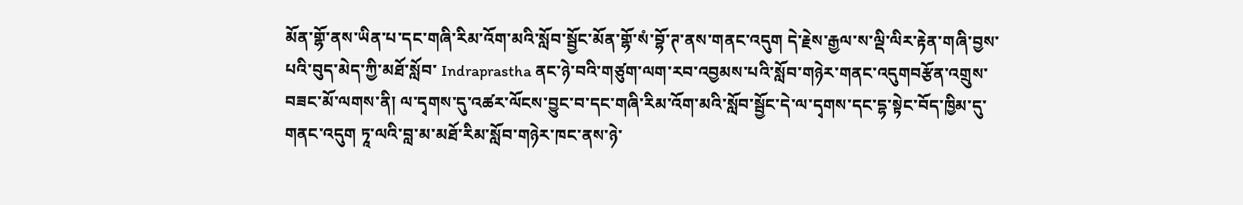མོན་གྷོ་ནས་ཡིན་པ་དང་གཞི་རིམ་འོག་མའི་སློབ་སྦྱོང་མོན་གྷོ་སཾ་བྷོ་ཊ་ནས་གནང་འདུག དེ་རྗེས་རྒྱལ་ས་ལྡི་ལིར་རྟེན་གཞི་བྱས་པའི་བུད་མེད་ཀྱི་མཐོ་སློབ་ Indraprastha ནང་ཉེ་བའི་གཙུག་ལག་རབ་འབྱམས་པའི་སློབ་གཉེར་གནང་འདུགབརྩོན་འགྲུས་བཟང་མོ་ལགས་ནི། ལ་དྭགས་དུ་འཚར་ལོངས་བྱུང་བ་དང་གཞི་རིམ་འོག་མའི་སློབ་སྦྱོང་དེ་ལ་དྭགས་དང་དྷ་སྟེང་བོད་ཁྱིམ་དུ་གནང་འདུག ཏཱ་ལའི་བླ་མ་མཐོ་རིམ་སློབ་གཉེར་ཁང་ནས་ཉེ་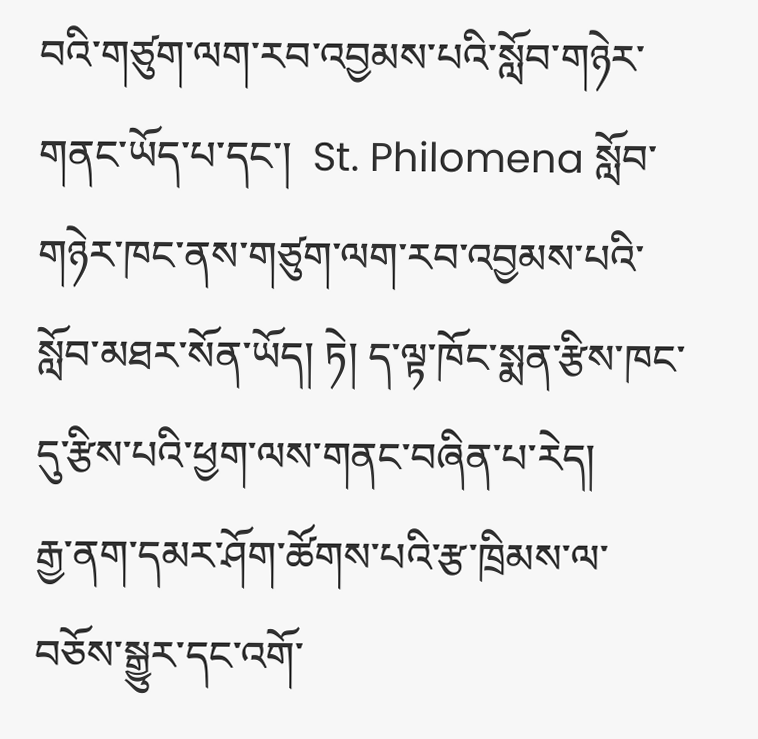བའི་གཙུག་ལག་རབ་འབྱམས་པའི་སློབ་གཉེར་གནང་ཡོད་པ་དང་།  St. Philomena སློབ་གཉེར་ཁང་ནས་གཙུག་ལག་རབ་འབྱམས་པའི་སློབ་མཐར་སོན་ཡོད། ཏེ། ད་ལྟ་ཁོང་སྨན་རྩིས་ཁང་དུ་རྩིས་པའི་ཕྱག་ལས་གནང་བཞིན་པ་རེད།
རྒྱ་ནག་དམར་ཤོག་ཚོགས་པའི་རྩ་ཁྲིམས་ལ་བཅོས་སྒྱུར་དང་འགོ་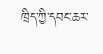ཁྲིད་ཀྱི་དབང་ཆར་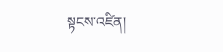སྟངས་འཛིན།